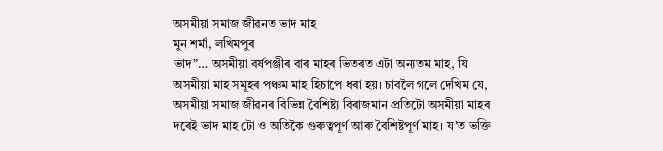অসমীয়া সমাজ জীৱনত ভাদ মাহ
মুন শৰ্মা, লখিমপুৰ
ভাদ”… অসমীয়া বৰ্ষপঞ্জীৰ বাৰ মাহৰ ভিতৰত এটা অন্যতম মাহ, যি অসমীয়া মাহ সমূহৰ পঞ্চম মাহ হিচাপে ধৰা হয়। চাবলৈ গলে দেখিম যে, অসমীয়া সমাজ জীৱনৰ বিভিন্ন বৈশিষ্ট্য বিৰাজমান প্ৰতিটো অসমীয়া মাহৰ দৰেই ভাদ মাহ টো ও অতিকৈ গুৰুত্বপূৰ্ণ আৰু বৈশিষ্টপূৰ্ণ মাহ। য’ত ভক্তি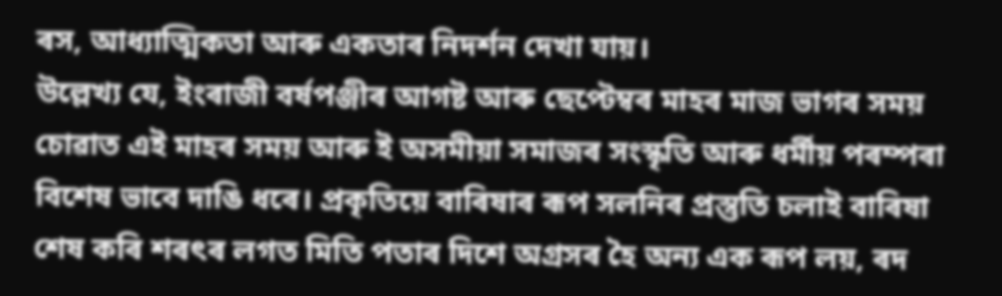ৰস, আধ্যাত্মিকতা আৰু একতাৰ নিদৰ্শন দেখা যায়।
উল্লেখ্য যে, ইংৰাজী বৰ্ষপঞ্জীৰ আগষ্ট আৰু ছেপ্টেম্বৰ মাহৰ মাজ ভাগৰ সময় চোৱাত এই মাহৰ সময় আৰু ই অসমীয়া সমাজৰ সংস্কৃতি আৰু ধৰ্মীয় পৰম্পৰা বিশেষ ভাবে দাঙি ধৰে। প্ৰকৃতিয়ে বাৰিষাৰ ৰূপ সলনিৰ প্ৰস্তুতি চলাই বাৰিষা শেষ কৰি শৰৎৰ লগত মিতি পতাৰ দিশে অগ্ৰসৰ হৈ অন্য এক ৰূপ লয়, ৰদ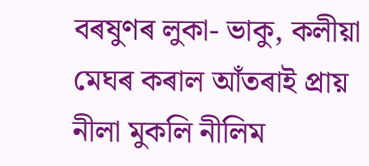বৰষুণৰ লুকা- ভাকু, কলীয়া মেঘৰ কৰাল আঁতৰাই প্ৰায় নীলা মুকলি নীলিম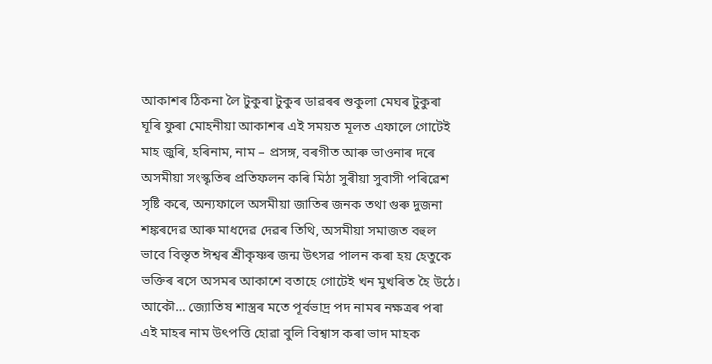আকাশৰ ঠিকনা লৈ টুকুৰা টুকুৰ ডাৱৰৰ শুকুলা মেঘৰ টুকুৰা ঘূৰি ফুৰা মোহনীয়া আকাশৰ এই সময়ত মূলত এফালে গোটেই মাহ জুৰি, হৰিনাম, নাম – প্ৰসঙ্গ, বৰগীত আৰু ভাওনাৰ দৰে অসমীয়া সংস্কৃতিৰ প্ৰতিফলন কৰি মিঠা সুৰীয়া সুবাসী পৰিৱেশ সৃষ্টি কৰে, অন্যফালে অসমীয়া জাতিৰ জনক তথা গুৰু দুজনা শঙ্কৰদেৱ আৰু মাধদেৱ দেৱৰ তিথি, অসমীয়া সমাজত বহুল ভাবে বিস্তৃত ঈশ্বৰ শ্ৰীকৃষ্ণৰ জন্ম উৎসৱ পালন কৰা হয় হেতুকে ভক্তিৰ ৰসে অসমৰ আকাশে বতাহে গোটেই খন মুখৰিত হৈ উঠে।
আকৌ… জ্যোতিষ শাস্ত্ৰৰ মতে পূৰ্বভাদ্ৰ পদ নামৰ নক্ষত্ৰৰ পৰা এই মাহৰ নাম উৎপত্তি হোৱা বুলি বিশ্বাস কৰা ভাদ মাহক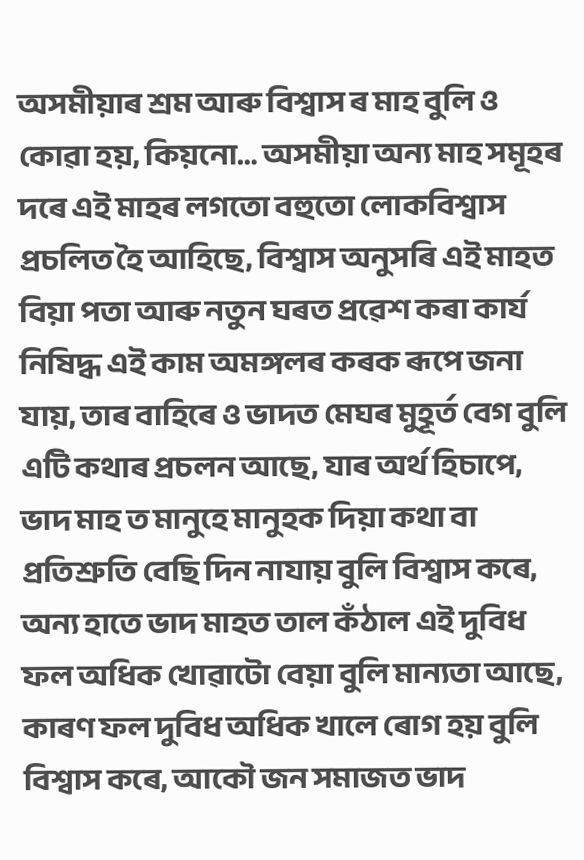অসমীয়াৰ শ্ৰম আৰু বিশ্বাস ৰ মাহ বুলি ও কোৱা হয়, কিয়নো… অসমীয়া অন্য মাহ সমূহৰ দৰে এই মাহৰ লগতো বহুতো লোকবিশ্বাস প্ৰচলিত হৈ আহিছে, বিশ্বাস অনুসৰি এই মাহত বিয়া পতা আৰু নতুন ঘৰত প্ৰৱেশ কৰা কাৰ্য নিষিদ্ধ এই কাম অমঙ্গলৰ কৰক ৰূপে জনা যায়, তাৰ বাহিৰে ও ভাদত মেঘৰ মুহূৰ্ত বেগ বুলি এটি কথাৰ প্ৰচলন আছে, যাৰ অৰ্থ হিচাপে, ভাদ মাহ ত মানুহে মানুহক দিয়া কথা বা প্ৰতিশ্ৰুতি বেছি দিন নাযায় বুলি বিশ্বাস কৰে, অন্য হাতে ভাদ মাহত তাল কঁঠাল এই দুবিধ ফল অধিক খোৱাটো বেয়া বুলি মান্যতা আছে, কাৰণ ফল দুবিধ অধিক খালে ৰোগ হয় বুলি বিশ্বাস কৰে, আকৌ জন সমাজত ভাদ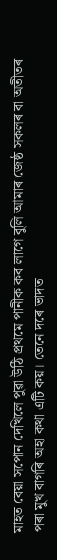মাহত বেয়া সপোন দেখিলে পুৱা উঠি প্ৰথমে পানীক কব লাগে বুলি আমাৰ জেষ্ঠ সকলৰ বা অতীতৰ পৰা মুখ বাগৰি অহা কথা এটি কয়। তেনে দৰে ভাদত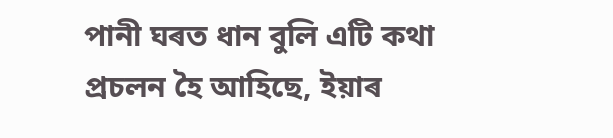পানী ঘৰত ধান বুলি এটি কথা প্ৰচলন হৈ আহিছে, ইয়াৰ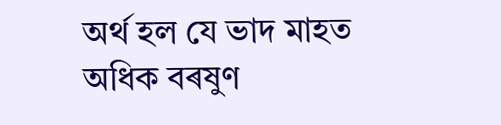অৰ্থ হল যে ভাদ মাহত অধিক বৰষুণ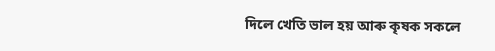দিলে খেতি ভাল হয় আৰু কৃষক সকলে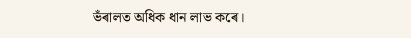ভঁৰালত অধিক ধান লাভ কৰে।